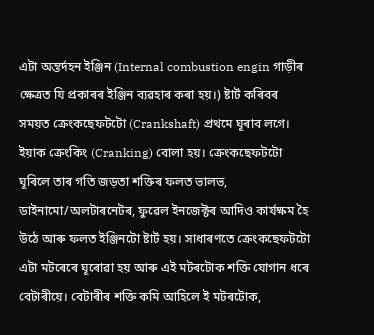এটা অন্তৰ্দহন ইঞ্জিন (Internal combustion engin গাড়ীৰ ক্ষেত্ৰত যি প্ৰকাৰৰ ইঞ্জিন ব্যৱহাৰ কৰা হয়।) ষ্টাৰ্ট কৰিবৰ সময়ত ক্ৰেংকছেফটটো (Crankshaft) প্ৰথমে ঘূৰাব লগে। ইয়াক ক্ৰেংকিং (Cranking) বোলা হয়। ক্ৰেংকছেফটটো ঘূৰিলে তাৰ গতি জড়তা শক্তিৰ ফলত ভালভ, ডাইনামো/অলটাৰনেটৰ, ফুৱেল ইনজেক্টৰ আদিও কাৰ্যক্ষম হৈ উঠে আৰু ফলত ইঞ্জিনটো ষ্টাৰ্ট হয়। সাধাৰণতে ক্ৰেংকছেফটটো এটা মটৰেৰে ঘূৰোৱা হয় আৰু এই মটৰটোক শক্তি যোগান ধৰে বেটাৰীয়ে। বেটাৰীৰ শক্তি কমি আহিলে ই মটৰটোক,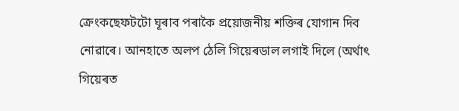ক্ৰেংকছেফটটো ঘূৰাব পৰাকৈ প্ৰয়োজনীয় শক্তিৰ যোগান দিব নোৱাৰে। আনহাতে অলপ ঠেলি গিয়েৰডাল লগাই দিলে (অৰ্থাৎ গিয়েৰত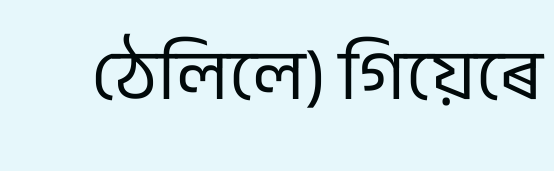ঠেলিলে) গিয়েৰে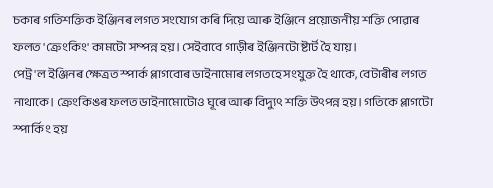চকাৰ গতিশক্তিক ইঞ্জিনৰ লগত সংযোগ কৰি দিয়ে আৰু ইঞ্জিনে প্ৰয়োজনীয় শক্তি পোৱাৰ ফলত 'ক্ৰেংকিং' কামটো সম্পন্ন হয়। সেইবাবে গাড়ীৰ ইঞ্জিনটো ষ্টাৰ্ট হৈ যায়।
পেট্ৰ'ল ইঞ্জিনৰ ক্ষেত্ৰত স্পাৰ্ক প্লাগবোৰ ডাইনামোৰ লগতহে সংযুক্ত হৈ থাকে, বেটাৰীৰ লগত নাথাকে। ক্ৰেংকিঙৰ ফলত ডাইনামোটোও ঘূৰে আৰু বিদ্যুৎ শক্তি উৎপন্ন হয়। গতিকে প্লাগটো স্পাৰ্কিং হয়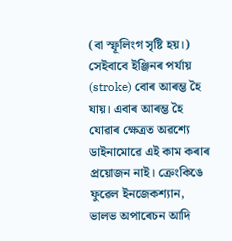(বা স্ফূলিংগ সৃষ্টি হয়।) সেইবাবে ইঞ্জিনৰ পৰ্যায় (stroke) বোৰ আৰম্ভ হৈ যায়। এবাৰ আৰম্ভ হৈ যোৱাৰ ক্ষেত্ৰত অৱশ্যে ডাইনামোৱে এই কাম কৰাৰ প্ৰয়োজন নাই। ক্ৰেংকিঙে ফুৱেল ইনজেকশ্যান, ভালভ অপাৰেচন আদি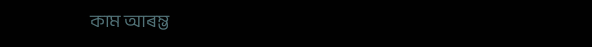কাম আৰম্ভ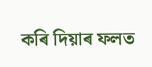কৰি দিয়াৰ ফলত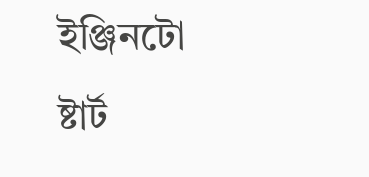ইঞ্জিনটো ষ্টাৰ্ট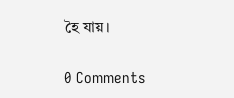হৈ যায়।


0 Comments